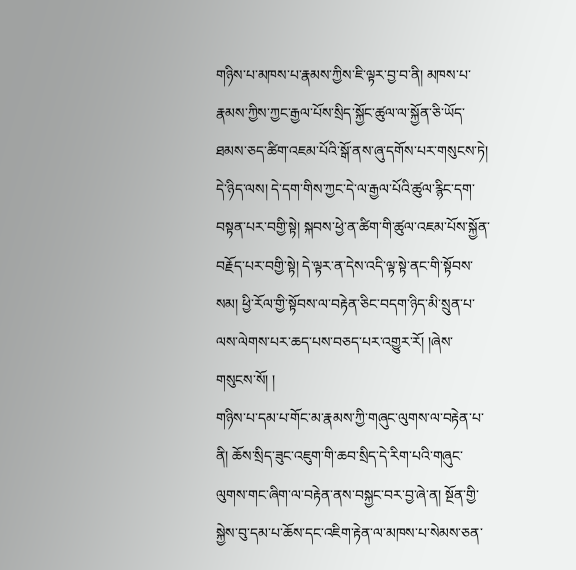གཉིས་པ་མཁས་པ་རྣམས་ཀྱིས་ཇི་ལྟར་བྱ་བ་ནི། མཁས་པ་རྣམས་ཀྱིས་ཀྱང་རྒྱལ་པོས་སྲིད་སྐྱོང་ཚུལ་ལ་སྐྱོན་ཅི་ཡོད་ཐམས་ཅད་ཚིག་འཇམ་པོའི་སྒོ་ནས་ཞུ་དགོས་པར་གསུངས་ཏེ། དེ་ཉིད་ལས། དེ་དག་གིས་ཀྱང་དེ་ལ་རྒྱལ་པོའི་ཚུལ་རྙིང་དག་བསྟན་པར་བགྱི་སྟེ། སྐབས་ཕྱེ་ན་ཚིག་གི་ཚུལ་འཇམ་པོས་སྐྱོན་བརྗོད་པར་བགྱི་སྟེ། དེ་ལྟར་ན་དེས་འདི་ལྟ་སྟེ་ནང་གི་སྟོབས་སམ། ཕྱི་རོལ་གྱི་སྟོབས་ལ་བརྟེན་ཅིང་བདག་ཉིད་མི་སྲུན་པ་ལས་ལེགས་པར་ཆད་པས་བཅད་པར་འགྱུར་རོ། །ཞེས་གསུངས་སོ། །
གཉིས་པ་དམ་པ་གོང་མ་རྣམས་ཀྱི་གཞུང་ལུགས་ལ་བརྟེན་པ་ནི། ཆོས་སྲིད་ཟུང་འཇུག་གི་ཆབ་སྲིད་དེ་རིག་པའི་གཞུང་ལུགས་གང་ཞིག་ལ་བརྟེན་ནས་བསྐྱང་བར་བྱ་ཞེ་ན། སྔོན་གྱི་སྐྱེས་བུ་དམ་པ་ཆོས་དང་འཇིག་རྟེན་ལ་མཁས་པ་སེམས་ཅན་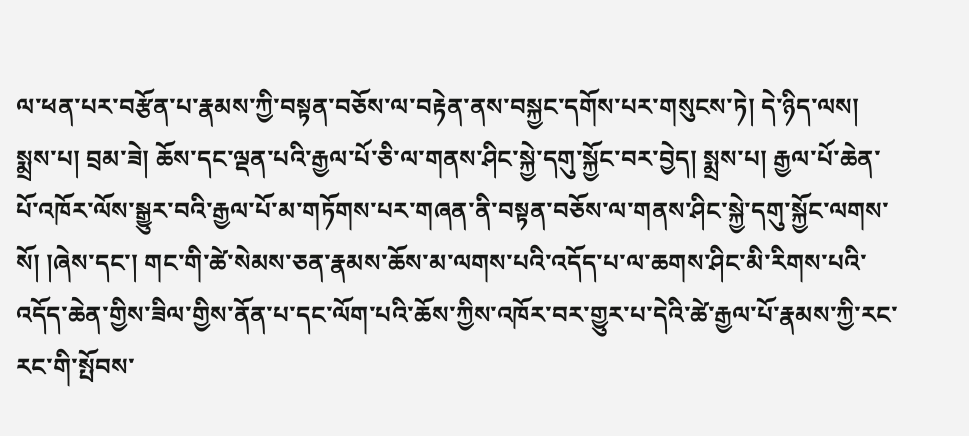ལ་ཕན་པར་བརྩོན་པ་རྣམས་ཀྱི་བསྟན་བཅོས་ལ་བརྟེན་ནས་བསྐྱང་དགོས་པར་གསུངས་ཏེ། དེ་ཉིད་ལས། སྨྲས་པ། བྲམ་ཟེ། ཆོས་དང་ལྡན་པའི་རྒྱལ་པོ་ཅི་ལ་གནས་ཤིང་སྐྱེ་དགུ་སྐྱོང་བར་བྱེད། སྨྲས་པ། རྒྱལ་པོ་ཆེན་པོ་འཁོར་ལོས་སྒྱུར་བའི་རྒྱལ་པོ་མ་གཏོགས་པར་གཞན་ནི་བསྟན་བཅོས་ལ་གནས་ཤིང་སྐྱེ་དགུ་སྐྱོང་ལགས་སོ། །ཞེས་དང་། གང་གི་ཚེ་སེམས་ཅན་རྣམས་ཆོས་མ་ལགས་པའི་འདོད་པ་ལ་ཆགས་ཤིང་མི་རིགས་པའི་འདོད་ཆེན་གྱིས་ཟིལ་གྱིས་ནོན་པ་དང་ལོག་པའི་ཆོས་ཀྱིས་འཁོར་བར་གྱུར་པ་དེའི་ཚེ་རྒྱལ་པོ་རྣམས་ཀྱི་རང་རང་གི་སྤོབས་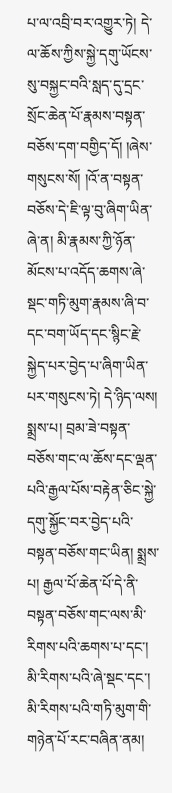པ་ལ་འབྲི་བར་འགྱུར་ཏེ། དེ་ལ་ཆོས་ཀྱིས་སྐྱེ་དགུ་ཡོངས་སུ་བསྐྱང་བའི་སླད་དུ་དྲང་སྲོང་ཆེན་པོ་རྣམས་བསྟན་བཅོས་དག་བགྱིད་དོ། །ཞེས་གསུངས་སོ། །འོ་ན་བསྟན་བཅོས་དེ་ཇི་ལྟ་བུ་ཞིག་ཡིན་ཞེ་ན། མི་རྣམས་ཀྱི་ཉོན་མོངས་པ་འདོད་ཆགས་ཞེ་སྡང་གཏི་མུག་རྣམས་ཞི་བ་དང་བག་ཡོད་དང་སྙིང་རྗེ་སྐྱེད་པར་བྱེད་པ་ཞིག་ཡིན་པར་གསུངས་ཏེ། དེ་ཉིད་ལས། སྨྲས་པ། བྲམ་ཟེ་བསྟན་བཅོས་གང་ལ་ཆོས་དང་ལྡན་པའི་རྒྱལ་པོས་བརྟེན་ཅིང་སྐྱེ་དགུ་སྐྱོང་བར་བྱེད་པའི་བསྟན་བཅོས་གང་ཡིན། སྨྲས་པ། རྒྱལ་པོ་ཆེན་པོ་དེ་ནི་བསྟན་བཅོས་གང་ལས་མི་རིགས་པའི་ཆགས་པ་དང་། མི་རིགས་པའི་ཞེ་སྡང་དང་། མི་རིགས་པའི་གཏི་མུག་གི་གཉེན་པོ་རང་བཞིན་ནམ།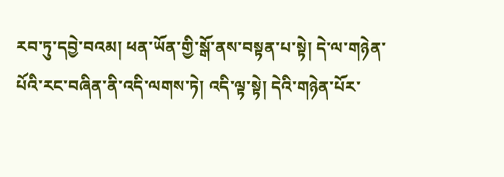རབ་ཏུ་དབྱེ་བའམ། ཕན་ཡོན་གྱི་སྒོ་ནས་བསྟན་པ་སྟེ། དེ་ལ་གཉེན་པོའི་རང་བཞིན་ནི་འདི་ལགས་ཏེ། འདི་ལྟ་སྟེ། དེའི་གཉེན་པོར་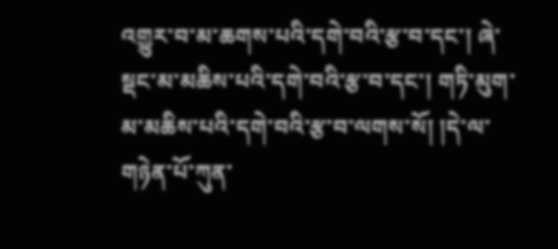འགྱུར་བ་མ་ཆགས་པའི་དགེ་བའི་རྩ་བ་དང་། ཞེ་སྡང་མ་མཆིས་པའི་དགེ་བའི་རྩ་བ་དང་། གཏི་མུག་མ་མཆིས་པའི་དགེ་བའི་རྩ་བ་ལགས་སོ། །དེ་ལ་གཉེན་པོ་ཀུན་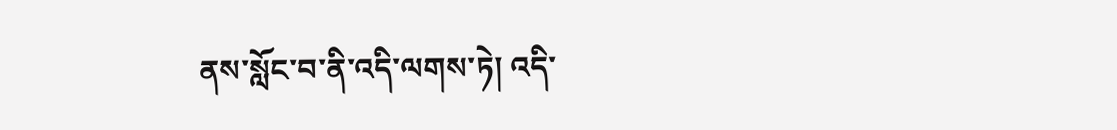ནས་སློང་བ་ནི་འདི་ལགས་ཏེ། འདི་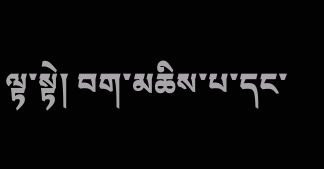ལྟ་སྟེ། བག་མཆིས་པ་དང་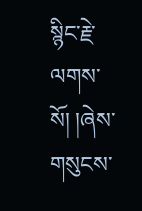སྙིང་རྗེ་ལགས་སོ། །ཞེས་གསུངས་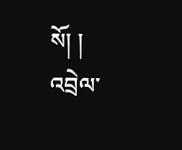སོ། །
འབྲེལ་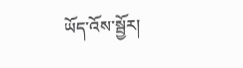ཡོད་འོས་སྦྱོར།